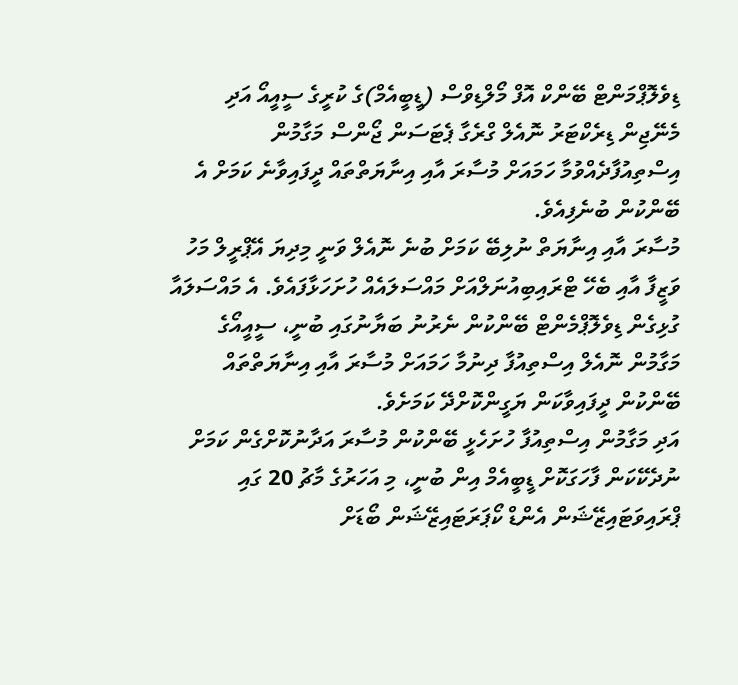ޑިވެލޮޕްމަންޓް ބޭންކް އޮފް މޯލްޑިވްސް (ޑީބީއެމް)ގެ ކުރީގެ ސީއީއޯ އަދި މެނޭޖިން ޑިރެކްޓަރު ނޮއެލް ގްރެގާ ޕެޓަސަން ޖޯންސް މަގާމުން އިސްތިއުފާދެއްވުމާ ހަމައަށް މުސާރަ އާއި އިނާޔަތްތައް ދީފައިވާނެ ކަމަށް އެ ބޭންކުން ބުނެފިއެވެ.
މުސާރަ އާއި އިނާޔަތް ނުލިބޭ ކަމަށް ބުނެ ނޮއެލް ވަނީ މިދިޔަ އޭޕްރީލް މަހު ވަޒީފާ އާއި ބެހޭ ޓްރައިބިއުނަލްއަށް މައްސަލައެއް ހުށަހަޅާފައެވެ. އެ މައްސަލައާ ގުޅިގެން ޑިވެލޮޕްމެންޓް ބޭންކުން ނެރުނު ބަޔާނުގައި ބުނީ، ސީއީއޯގެ މަގާމުން ނޮއެލް އިސްތިއުފާ ދިނުމާ ހަމައަށް މުސާރަ އާއި އިނާޔަތްތައް ބޭންކުން ދީފައިވާކަން ޔަގީންކޮށްދޭ ކަމަށެވެ.
އަދި މަގާމުން އިސްތިއުފާ ހުށަހެޅީ ބޭންކުން މުސާރަ އަދާނުކޮށްގެން ކަމަށް ނުދެކޭކަން ފާހަގަކޮށް ޑީބީއެމް އިން ބުނީ، މި އަހަރުގެ މާޗު 20 ގައި ޕްރައިވަޓައިޒޭޝަން އެންޑް ކޯޕަރަޓައިޒޭޝަން ބޯޑަށް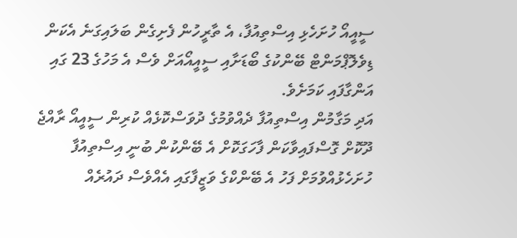ސީއީއޯ ހުށަހެޅި އިސްތިއުފާ، އެ ތާރީހުން ފެށިގެން ބަލައިގަނެ އެކަން ޑިވެލޮޕްމަންޓް ބޭންކުގެ ބޯޑަށާއި ސީއީއޯއަށް ވެސް އެ މަހުގެ 23 ގައި އަންގާފައި ކަމަށެވެ.
އަދި މަގާމުން އިސްތިއުފާ ދެއްވުމުގެ ދުވަސްކޮޅެއް ކުރިން ސީއީއޯ ރާއްޖެ ދޫކޮށް ގޮސްފައިވާކަން ފާހަގަކޮށް އެ ބޭންކުން ބުނީ އިސްތިއުފާ ހުށަހެޅުއްވުމަށް ފަހު އެ ބޭންކްގެ ވަޒީފާގައި އެއްވެސް ދައުރެއް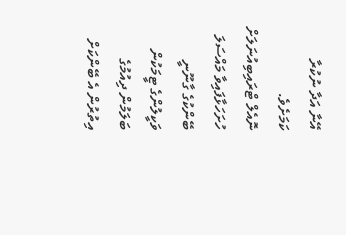އޭނާ އަދާ ނުކުރާ ކަމަށެވެ.
ނޮއެލް ޓްރައިބިއުނަލަށް ހުށަހަޅާފައިވާ މައްސަލަ ބޭންކުގެ ގާނޫނީ ވަކީލުންގެ ޓީމަކުން ބަލަމުން ދިއުމުގެ އިތުރުން އެ ބޭންކަށް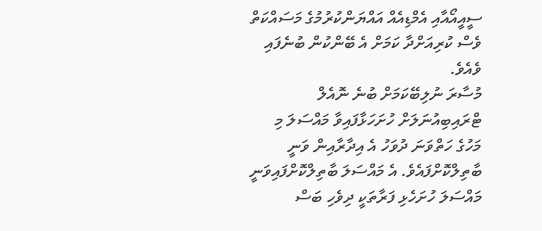ސީއީއޯއާއި އެމްޑިއެއް އައްޔަންކުރުމުގެ މަސައްކަތް ވެސް ކުރިއަށްދާ ކަމަށް އެ ބޭންކުން ބުނެފައި ވެއެވެ.
މުސާރަ ނުލިބޭކަމަށް ބުނެ ނޮއެލް ޓްރައިބިއުނަލަށް ހުށަހަޅާފައިވާ މައްސަލަ މި މަހުގެ ހަތްވަނަ ދުވަހު އެ އިދާރާއިން ވަނީ ބާތިލްކޮށްފައެވެ. އެ މައްސަލަ ބާތިލްކޮށްފައިވަނީ މައްސަލަ ހުށަހެޅި ފަރާތަކީ ދިވެހި ބަސް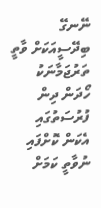ނޭނގޭ ބިދޭސީއަކަށް ވާތީ ތަރުޖަމާނަކު ހޯދަން ދިން ފުރުސަތުގައި އެކަން ކޮށްފައި ނުވާތީ ކަމަށް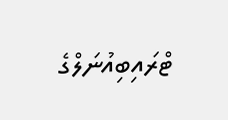ޓްރައިބިއުނަލްގެ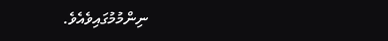ނިންމުމުގައިވެއެވެ.